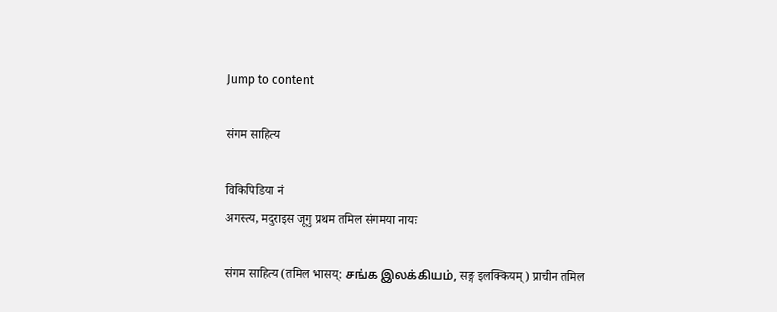Jump to content

संगम साहित्य

विकिपिडिया नं
अगस्त्य, मदुराइस जूगु प्रथम तमिल संगमया नायः

संगम साहित्य (तमिल भासय्: சங்க இலக்கியம், सङ्ग इलक्कियम्) प्राचीन तमिल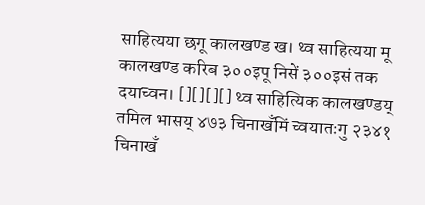साहित्यया छगू कालखण्ड ख। थ्व साहित्यया मू कालखण्ड करिब ३००इपू निसें ३००इसं तक दयाच्वन। [][][][] थ्व साहित्यिक कालखण्डय् तमिल भासय् ४७३ चिनाखँमिं च्वयातःगु २३४१ चिनाखँ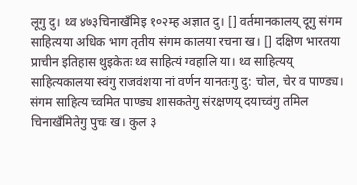लूगु दु। थ्व ४७३चिनाखँमिइ १०२म्ह अज्ञात दु। [] वर्तमानकालय् दूगु संगम साहित्यया अधिक भाग तृतीय संगम कालया रचना ख। [] दक्षिण भारतया प्राचीन इतिहास थुइकेतः थ्व साहित्यं ग्वहालि या। थ्व साहित्यय् साहित्यकालया स्वंगु राजवंशया नां वर्णन यानतःगु दु: चोल, चेर व पाण्ड्य। संगम साहित्य च्वमित पाण्ड्य शासकतेगु संरक्षणय् दयाच्वंगु तमिल चिनाखँमितेगु पुचः ख। कुल ३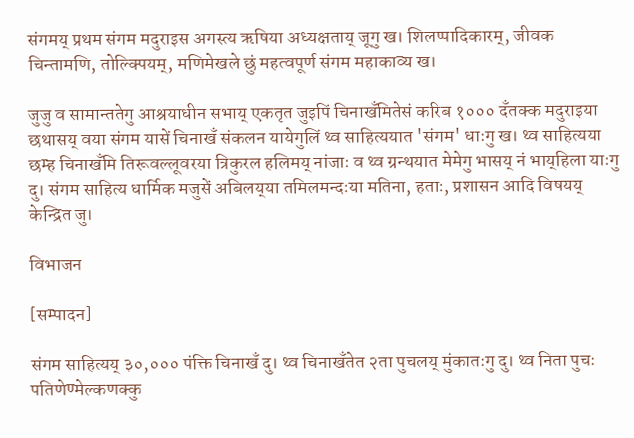संगमय् प्रथम संगम मदुराइस अगस्त्य ऋषिया अध्यक्षताय् जूगु ख। शिलप्पादिकारम्, जीवक चिन्तामणि, तोल्क्पियम्, मणिमेखले छुं महत्वपूर्ण संगम महाकाव्य ख।

जुजु व सामान्ततेगु आश्रयाधीन सभाय् एकतृत जुइपिं चिनाखँमितेसं करिब १००० दँतक्क मदुराइया छथासय् वया संगम यासें चिनाखँ संकलन यायेगुलिं थ्व साहित्ययात 'संगम' धाःगु ख। थ्व साहित्यया छम्ह चिनाखँमि तिरूवल्लूवरया त्रिकुरल हलिमय् नांजाः व थ्व ग्रन्थयात मेमेगु भासय् नं भाय्‌हिला याःगु दु। संगम साहित्य धार्मिक मजुसें अबिलय्‌या तमिलमन्दःया मतिना, हताः, प्रशासन आदि विषयय् केन्द्रित जु।

विभाजन

[सम्पादन]

संगम साहित्यय् ३०,००० पंक्ति चिनाखँ दु। थ्व चिनाखँतेत २ता पुचलय् मुंकातःगु दु। थ्व निता पुचः पतिणेण्मेल्कणक्कु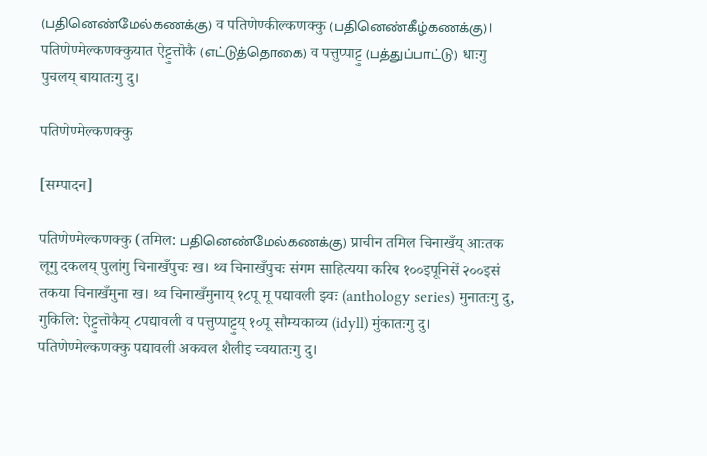(பதினெண்மேல்கணக்கு) व पतिणेण्कील्कणक्कु (பதினெண்கீழ்கணக்கு)। पतिणेण्मेल्कणक्कुयात ऐट्टुत्तॊकै (எட்டுத்தொகை) व पत्तुप्पाट्टु (பத்துப்பாட்டு) धाःगु पुचलय् बायातःगु दु।

पतिणेण्मेल्कणक्कु

[सम्पादन]

पतिणेण्मेल्कणक्कु (तमिल: பதினெண்மேல்கணக்கு) प्राचीन तमिल चिनाखँय् आःतक लूगु दकलय् पुलांगु चिनाखँपुचः ख। थ्व चिनाखँपुचः संगम साहित्यया करिब १००इपूनिसें २००इसं तकया चिनाखँमुना ख। थ्व चिनाखँमुनाय् १८पू मू पद्यावली झ्वः (anthology series) मुनातःगु दु, गुकिलि: ऐट्टुत्तॊकैय् ८पद्यावली व पत्तुप्पाट्टुय् १०पू सौम्यकाव्य (idyll) मुंकातःगु दु। पतिणेण्मेल्कणक्कु पद्यावली अकवल शैलीइ च्वयातःगु दु।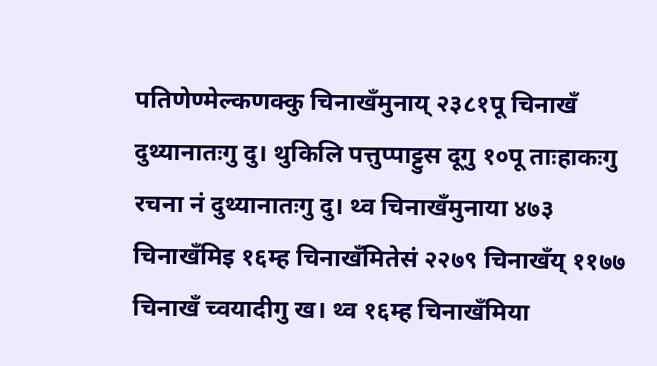पतिणेण्मेल्कणक्कु चिनाखँमुनाय् २३८१पू चिनाखँ दुथ्यानातःगु दु। थुकिलि पत्तुप्पाट्टुस दूगु १०पू ताःहाकःगु रचना नं दुथ्यानातःगु दु। थ्व चिनाखँमुनाया ४७३ चिनाखँमिइ १६म्ह चिनाखँमितेसं २२७९ चिनाखँय् ११७७ चिनाखँ च्वयादीगु ख। थ्व १६म्ह चिनाखँमिया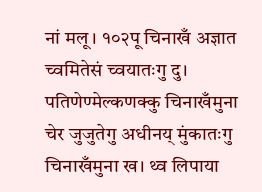नां मलू। १०२पू चिनाखँ अज्ञात च्वमितेसं च्वयातःगु दु। पतिणेण्मेल्कणक्कु चिनाखँमुना चेर जुजुतेगु अधीनय् मुंकातःगु चिनाखँमुना ख। थ्व लिपाया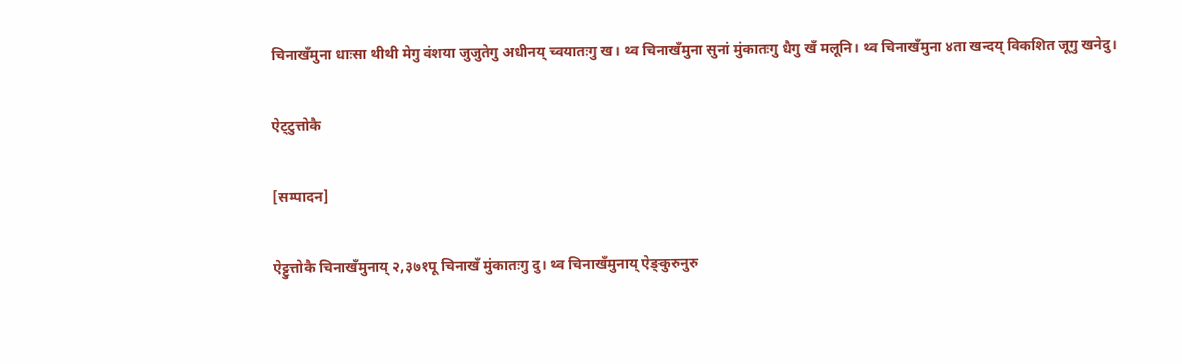चिनाखँमुना धाःसा थीथी मेगु वंशया जुजुतेगु अधीनय् च्वयातःगु ख। थ्व चिनाखँमुना सुनां मुंकातःगु धैगु खँ मलूनि। थ्व चिनाखँमुना ४ता खन्दय् विकशित जूगु खनेदु।

ऐट्‌टुत्तोकै

[सम्पादन]

ऐट्टुत्तोकै चिनाखँमुनाय् २,३७१पू चिनाखँ मुंकातःगु दु। थ्व चिनाखँमुनाय् ऐङ्‌कुरुनुरु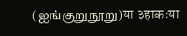(ஐங்குறுநூறு)या ३हाकःया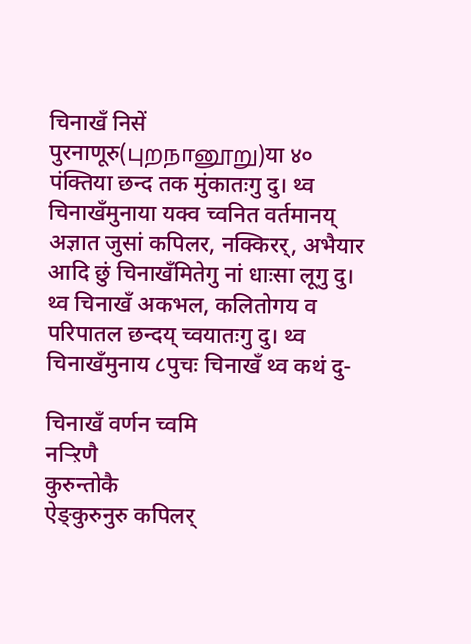चिनाखँ निसें पुरनाणूरु(புறநானூறு)या ४० पंक्तिया छन्द तक मुंकातःगु दु। थ्व चिनाखँमुनाया यक्व च्वनित वर्तमानय् अज्ञात जुसां कपिलर, नक्किरर्, अभैयार आदि छुं चिनाखँमितेगु नां धाःसा लूगु दु। थ्व चिनाखँ अकभल, कलितोगय व परिपातल छन्दय् च्वयातःगु दु। थ्व चिनाखँमुनाय ८पुचः चिनाखँ थ्व कथं दु-

चिनाखँ वर्णन च्वमि
नऱ्ऱिणै
कुरुन्तोकै
ऐङ्‌कुरुनुरु कपिलर्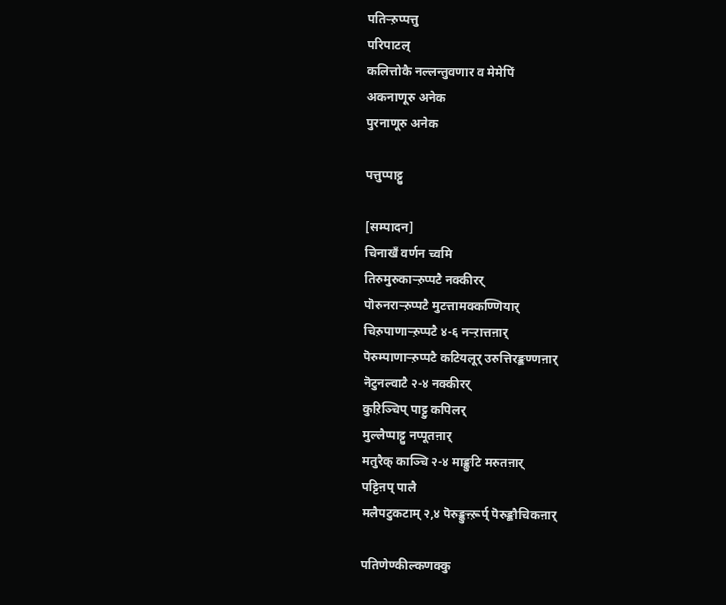पतिऱ्ऱुप्पत्तु
परिपाटल्
कलित्तोकै नल्लन्तुवणार व मेमेपिं
अकनाणूरु अनेक
पुरनाणूरु अनेक

पत्तुप्पाट्टु

[सम्पादन]
चिनाखँ वर्णन च्वमि
तिरुमुरुकाऱ्ऱुप्पटै नक्कीरर्
पॊरुनराऱ्ऱुप्पटै मुटत्तामक्कण्णियार्
चिऱुपाणाऱ्ऱुप्पटै ४-६ नऱ्ऱात्तऩार्
पॆरुम्पाणाऱ्ऱुप्पटै कटियलूर् उरुत्तिरङ्कण्णऩार्
नॆटुनल्वाटै २-४ नक्कीरर्
कुऱिञ्चिप् पाट्टु कपिलर्
मुल्लैप्पाट्टु नप्पूतऩार्
मतुरैक् काञ्चि २-४ माङ्कुटि मरुतऩार्
पट्टिऩप् पालै
मलैपटुकटाम् २,४ पॆरुङ्कुऩ्ऱूर्प् पॆरुङ्कौचिकऩार्

पतिणेण्कील्कणक्कु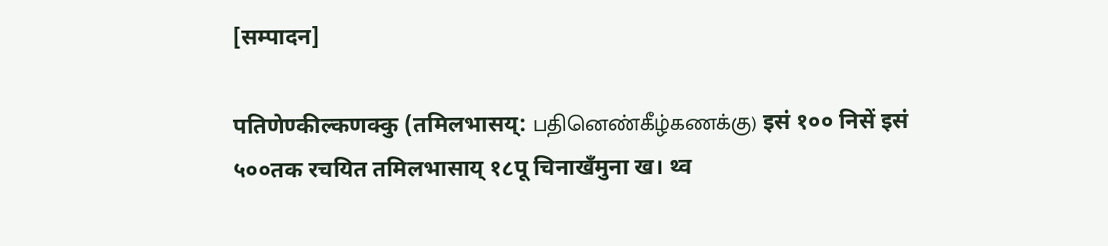[सम्पादन]

पतिणेण्कील्कणक्कु (तमिलभासय्: பதினெண்கீழ்கணக்கு) इसं १०० निसें इसं ५००तक रचयित तमिलभासाय् १८पू चिनाखँमुना ख। थ्व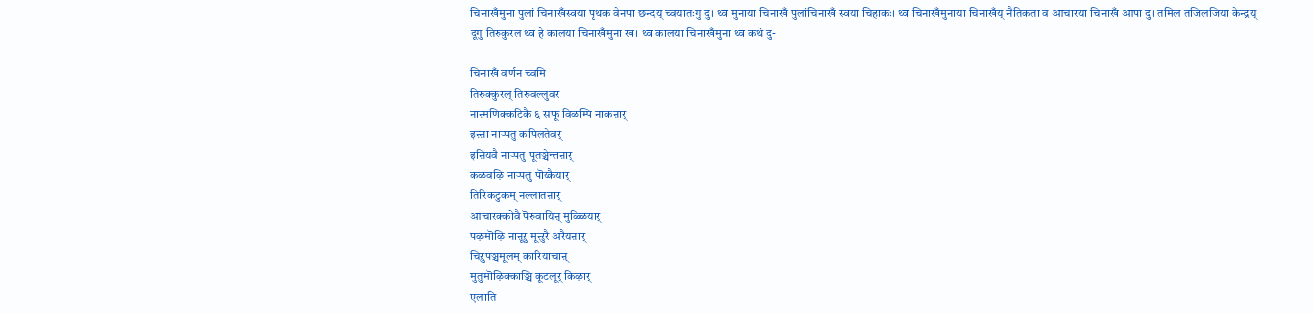चिनाखँमुना पुलां चिनाखँस्वया पृथक वेनपा छन्दय् च्वयातःगु दु। थ्व मुनाया चिनाखँ पुलांचिनाखँ स्वया चिहाकः। थ्व चिनाखँमुनाया चिनाखँय् नैतिकता व आचारया चिनाखँ आपा दु। तमिल तजिलजिया केन्द्रय् दूगु तिरुकुरल थ्व हे कालया चिनाखँमुना ख। थ्व कालया चिनाखँमुना थ्व कथं दु-

चिनाखँ वर्णन च्वमि
तिरुक्कुरल् तिरुवल्लुवर
नाऩ्मणिक्कटिकै ६ सफू विळम्पि नाकऩार्
इऩ्ऩा नाऱ्पतु कपिलतेवर्
इऩियवै नाऱ्पतु पूतञ्चेन्तऩार्
कळवऴि नाऱ्पतु पॊय्कैयार्
तिरिकटुकम् नल्लातऩार्
आचारक्कोवै पॆरुवायिऩ् मुळ्ळियार्
पऴमॊऴि नाऩूऱु मूऩ्ऱुरै अरैयऩार्
चिऱुपञ्चमूलम् कारियाचाऩ्
मुतुमॊऴिक्काञ्चि कूटलूर् किऴार्
एलाति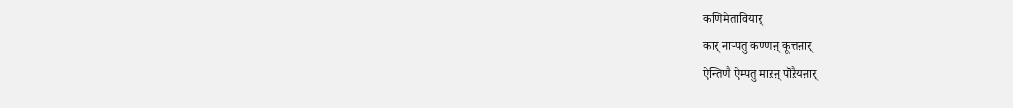कणिमेतावियार्
कार् नाऱ्पतु कण्णऩ् कूत्तऩार्
ऐन्तिणै ऐम्पतु माऱऩ् पॊऱैयऩार्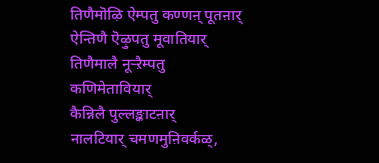तिणैमॊऴि ऐम्पतु कण्णऩ् पूतऩार्
ऐन्तिणै ऎऴुपतु मूवातियार्
तिणैमालै नूऱ्ऱैम्पतु कणिमेतावियार्
कैन्निलै पुल्लङ्काटऩार्
नालटियार् चमणमुऩिवर्कळ्,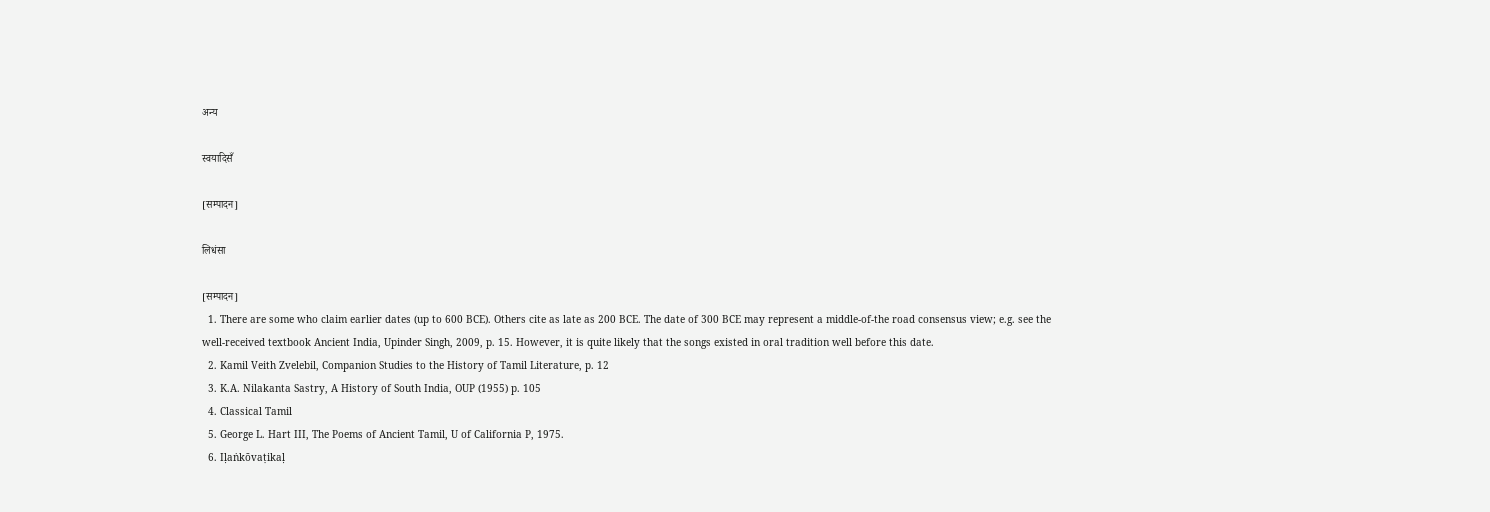अन्य

स्वयादिसँ

[सम्पादन]

लिधंसा

[सम्पादन]
  1. There are some who claim earlier dates (up to 600 BCE). Others cite as late as 200 BCE. The date of 300 BCE may represent a middle-of-the road consensus view; e.g. see the well-received textbook Ancient India, Upinder Singh, 2009, p. 15. However, it is quite likely that the songs existed in oral tradition well before this date.
  2. Kamil Veith Zvelebil, Companion Studies to the History of Tamil Literature, p. 12
  3. K.A. Nilakanta Sastry, A History of South India, OUP (1955) p. 105
  4. Classical Tamil
  5. George L. Hart III, The Poems of Ancient Tamil, U of California P, 1975.
  6. Iḷaṅkōvaṭikaḷ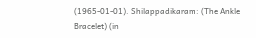(1965-01-01). Shilappadikaram: (The Ankle Bracelet) (in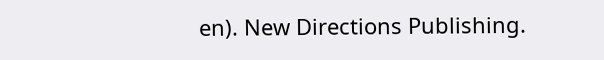en). New Directions Publishing.